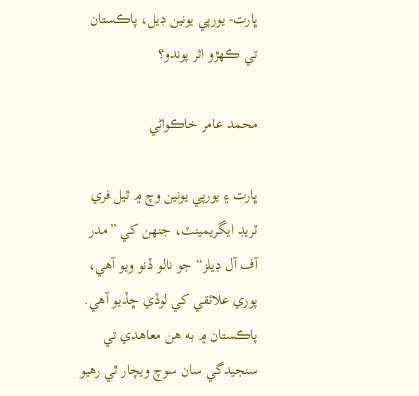ڀارت- يورپي يونين ڊيل، پاڪستان تي ڪهڙو اثر پوندو؟

محمد عامر خاڪواڻي

ڀارت ۽ يورپي يونين وچ ۾ ٿيل فري ٽريڊ ايگريمينٽ، جنهن کي ”مدر آف آل ڊيلز“ جو نالو ڏنو ويو آهي، پوري علائقي کي لوڏي ڇڏيو آهي. پاڪستان ۾ به هن معاهدي تي سنجيدگي سان سوچ ويچار ٿي رهيو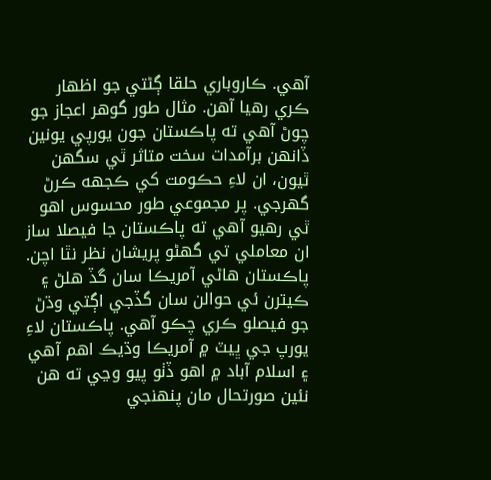آهي. ڪاروباري حلقا ڳڻتي جو اظهار ڪري رهيا آهن. مثال طور گوهر اعجاز جو چوڻ آهي ته پاڪستان جون يورپي يونين ڏانهن برآمدات سخت متاثر ٿي سگهن ٿيون، ان لاءِ حڪومت کي ڪجهه ڪرڻ گهرجي. پر مجموعي طور محسوس اهو ٿي رهيو آهي ته پاڪستان جا فيصلا ساز ان معاملي تي گهڻو پريشان نظر نٿا اچن. پاڪستان هاڻي آمريڪا سان گڏ هلڻ ۽ ڪيترن ئي حوالن سان گڏجي اڳتي وڌڻ جو فيصلو ڪري چڪو آهي. پاڪستان لاءِ يورپ جي ڀيٽ ۾ آمريڪا وڌيڪ اهم آهي ۽ اسلام آباد ۾ اهو ڏٺو پيو وڃي ته هن نئين صورتحال مان پنهنجي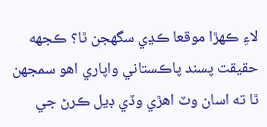لاءِ ڪهڙا موقعا ڪڍي سگهجن ٿا؟ ڪجهه حقيقت پسند پاڪستاني واپاري اهو سمجهن ٿا ته اسان وٽ اهڙي وڏي ڊيل ڪرڻ جي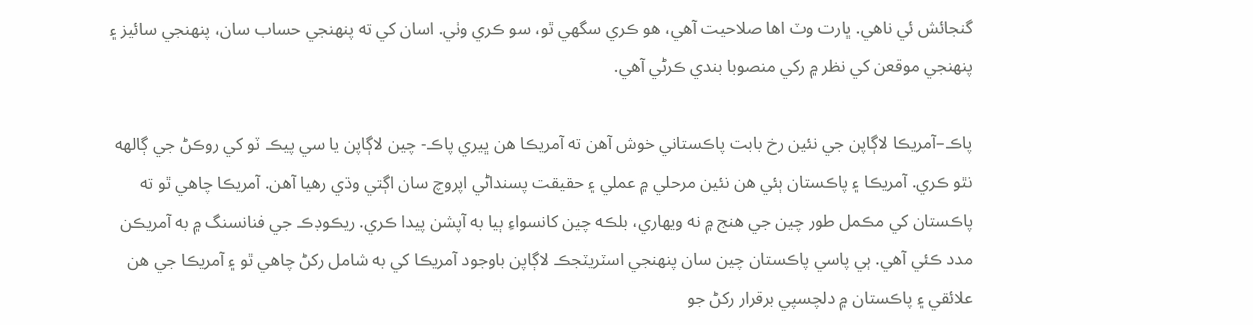گنجائش ئي ناهي. ڀارت وٽ اها صلاحيت آهي، هو ڪري سگهي ٿو، سو ڪري وٺي. اسان کي ته پنهنجي حساب سان، پنهنجي سائيز ۽ پنهنجي موقعن کي نظر ۾ رکي منصوبا بندي ڪرڻي آهي.

پاڪ–آمريڪا لاڳاپن جي نئين رخ بابت پاڪستاني خوش آهن ته آمريڪا هن ڀيري پاڪ- چين لاڳاپن يا سي پيڪ ٽو کي روڪڻ جي ڳالهه نٿو ڪري. آمريڪا ۽ پاڪستان ٻئي هن نئين مرحلي ۾ عملي ۽ حقيقت پسنداڻي اپروچ سان اڳتي وڌي رهيا آهن. آمريڪا چاهي ٿو ته پاڪستان کي مڪمل طور چين جي هنج ۾ نه ويهاري، بلڪه چين کانسواءِ ٻيا به آپشن پيدا ڪري. ريڪوڊڪ جي فنانسنگ ۾ به آمريڪن مدد ڪئي آهي. ٻي پاسي پاڪستان چين سان پنهنجي اسٽريٽجڪ لاڳاپن باوجود آمريڪا کي به شامل رکڻ چاهي ٿو ۽ آمريڪا جي هن علائقي ۽ پاڪستان ۾ دلچسپي برقرار رکڻ جو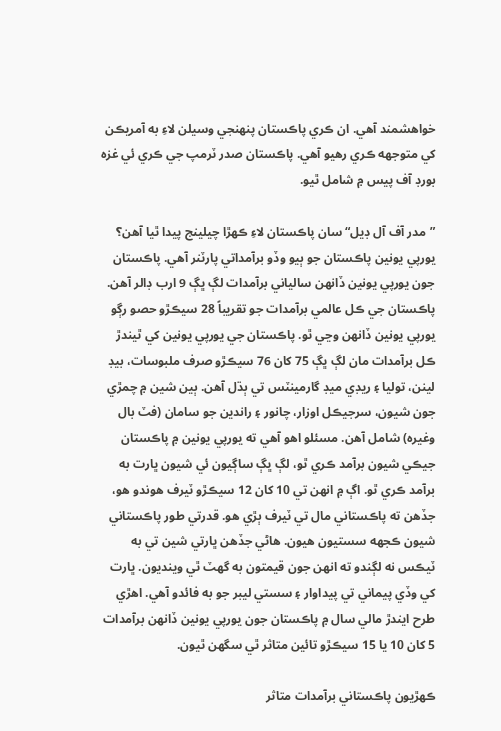خواهشمند آهي. ان ڪري پاڪستان پنهنجي وسيلن لاءِ به آمريڪن کي متوجهه ڪري رهيو آهي. پاڪستان صدر ٽرمپ جي ڪري ئي غزه بورڊ آف پيس ۾ شامل ٿيو.

”مدر آف آل ڊيل“ سان پاڪستان لاءِ ڪهڙا چيلينج پيدا ٿيا آهن؟ يورپي يونين پاڪستان جو ٻيو وڏو برآمداتي پارٽنر آهي. پاڪستان جون يورپي يونين ڏانهن سالياني برآمدات لڳ ڀڳ 9 ارب ڊالر آهن. پاڪستان جي ڪل عالمي برآمدات جو تقريباً 28 سيڪڙو حصو رڳو يورپي يونين ڏانهن وڃي ٿو. پاڪستان جي يورپي يونين کي ٿيندڙ ڪل برآمدات مان لڳ ڀڳ 75 کان 76 سيڪڙو صرف ملبوسات، بيڊ لينن، توليا ۽ ريڊي ميڊ گارمينٽس تي ٻڌل آهن. ٻين شين ۾ چمڙي جون شيون، سرجيڪل اوزار، چانور ۽ راندين جو سامان (فٽ بال وغيره) شامل آهن. مسئلو اهو آهي ته يورپي يونين ۾ پاڪستان جيڪي شيون برآمد ڪري ٿو، لڳ ڀڳ ساڳيون ئي شيون ڀارت به برآمد ڪري ٿو. اڳ ۾ انهن تي 10 کان 12 سيڪڙو ٽيرف هوندو هو، جڏهن ته پاڪستاني مال تي ٽيرف ٻڙي هو. قدرتي طور پاڪستاني شيون ڪجهه سستيون هيون. هاڻي جڏهن ڀارتي شين تي به ٽيڪس نه لڳندو ته انهن جون قيمتون به گهٽ ٿي وينديون. ڀارت کي وڏي پيماني تي پيداوار ۽ سستي ليبر جو به فائدو آهي. اهڙي طرح ايندڙ مالي سال ۾ پاڪستان جون يورپي يونين ڏانهن برآمدات 5 کان 10 يا 15 سيڪڙو تائين متاثر ٿي سگهن ٿيون.

ڪهڙيون پاڪستاني برآمدات متاثر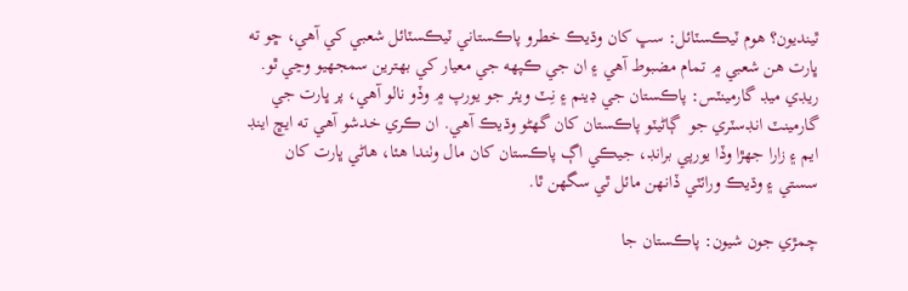ٿينديون؟ هوم ٽيڪسٽائل: سڀ کان وڌيڪ خطرو پاڪستاني ٽيڪسٽائل شعبي کي آهي، ڇو ته ڀارت هن شعبي ۾ تمام مضبوط آهي ۽ ان جي ڪپهه جي معيار کي بهترين سمجهيو وڃي ٿو. ريڊي ميڊ گارمينٽس: پاڪستان جي ڊينم ۽ نِٽ ويئر جو يورپ ۾ وڏو نالو آهي، پر ڀارت جي گارمينٽ انڊسٽري جو  ڳاڻيٽو پاڪستان کان گهڻو وڌيڪ آهي. ان ڪري خدشو آهي ته ايڇ اينڊ ايم ۽ زارا جهڙا وڏا يورپي برانڊ، جيڪي اڳ پاڪستان کان مال وٺندا هئا، هاڻي ڀارت کان سستي ۽ وڌيڪ ورائٽي ڏانهن مائل ٿي سگهن ٿا.

چمڙي جون شيون: پاڪستان جا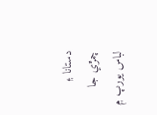دستانا ۽ چمڙي جا لباس يورپ ۾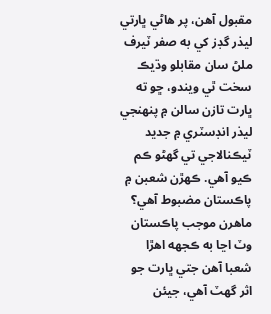مقبول آهن، پر هاڻي ڀارتي ليذر گڊز کي به صفر ٽيرف ملڻ سان مقابلو وڌيڪ سخت ٿي ويندو، ڇو ته ڀارت تازن سالن ۾ پنهنجي ليذر انڊسٽري ۾ جديد ٽيڪنالاجي تي گهڻو ڪم ڪيو آهي. ڪهڙن شعبن ۾ پاڪستان مضبوط آهي؟ ماهرن موجب پاڪستان وٽ اڃا به ڪجهه اهڙا شعبا آهن جتي ڀارت جو اثر گهٽ آهي، جيئن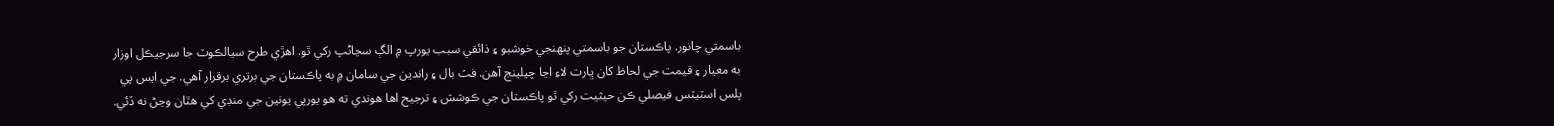باسمتي چانور. پاڪستان جو باسمتي پنهنجي خوشبو ۽ ذائقي سبب يورپ ۾ الڳ سڃاڻپ رکي ٿو. اهڙي طرح سيالڪوٽ جا سرجيڪل اوزار به معيار ۽ قيمت جي لحاظ کان ڀارت لاءِ اڃا چيلينج آهن. فٽ بال ۽ راندين جي سامان ۾ به پاڪستان جي برتري برقرار آهي. جي ايس پي پلس اسٽيٽس فيصلي ڪن حيثيت رکي ٿو پاڪستان جي ڪوشش ۽ ترجيح اها هوندي ته هو يورپي يونين جي منڊي کي هٿان وڃڻ نه ڏئي.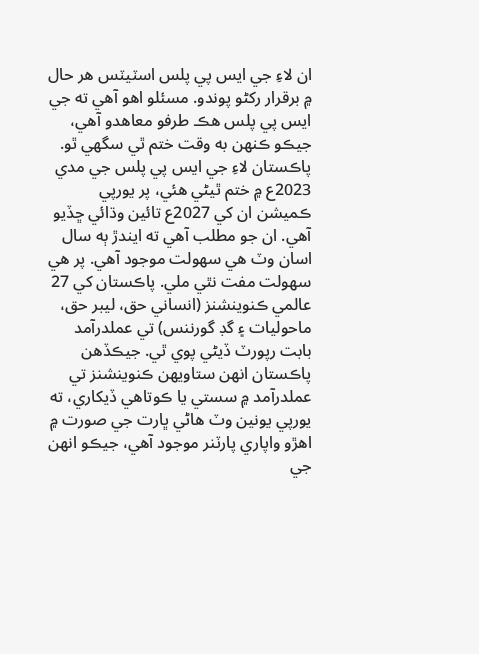ان لاءِ جي ايس پي پلس اسٽيٽس هر حال ۾ برقرار رکڻو پوندو. مسئلو اهو آهي ته جي ايس پي پلس هڪ طرفو معاهدو آهي، جيڪو ڪنهن به وقت ختم ٿي سگهي ٿو. پاڪستان لاءِ جي ايس پي پلس جي مدي 2023ع ۾ ختم ٿيڻي هئي، پر يورپي ڪميشن ان کي 2027ع تائين وڌائي ڇڏيو آهي. ان جو مطلب آهي ته ايندڙ ٻه سال اسان وٽ هي سهولت موجود آهي. پر هي سهولت مفت نٿي ملي. پاڪستان کي 27 عالمي ڪنوينشنز (انساني حق، ليبر حق، ماحوليات ۽ گڊ گورننس) تي عملدرآمد بابت رپورٽ ڏيڻي پوي ٿي. جيڪڏهن پاڪستان انهن ستاويهن ڪنوينشنز تي عملدرآمد ۾ سستي يا ڪوتاهي ڏيکاري، ته يورپي يونين وٽ هاڻي ڀارت جي صورت ۾ اهڙو واپاري پارٽنر موجود آهي، جيڪو انهن جي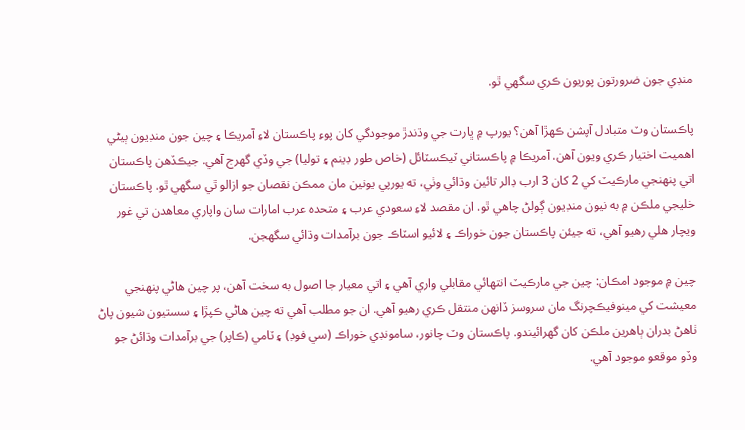منڊي جون ضرورتون پوريون ڪري سگهي ٿو.

پاڪستان وٽ متبادل آپشن ڪهڙا آهن؟ يورپ ۾ ڀارت جي وڌندڙ موجودگي کان پوءِ پاڪستان لاءِ آمريڪا ۽ چين جون منڊيون ٻيڻي اهميت اختيار ڪري ويون آهن. آمريڪا ۾ پاڪستاني ٽيڪسٽائل (خاص طور ڊينم ۽ توليا) جي وڏي گهرج آهي. جيڪڏهن پاڪستان اتي پنهنجي مارڪيٽ کي 2 کان 3 ارب ڊالر تائين وڌائي وٺي، ته يورپي يونين مان ممڪن نقصان جو ازالو ٿي سگهي ٿو. پاڪستان خليجي ملڪن ۾ به نيون منڊيون ڳولڻ چاهي ٿو. ان مقصد لاءِ سعودي عرب ۽ متحده عرب امارات سان واپاري معاهدن تي غور ويچار هلي رهيو آهي، ته جيئن پاڪستان جون خوراڪ ۽ لائيو اسٽاڪ جون برآمدات وڌائي سگهجن.

چين ۾ موجود امڪان: چين جي مارڪيٽ انتهائي مقابلي واري آهي ۽ اتي معيار جا اصول به سخت آهن، پر چين هاڻي پنهنجي معيشت کي مينوفيڪچرنگ مان سروسز ڏانهن منتقل ڪري رهيو آهي. ان جو مطلب آهي ته چين هاڻي ڪپڙا ۽ سستيون شيون پاڻ ٺاهڻ بدران ٻاهرين ملڪن کان گهرائيندو. پاڪستان وٽ چانور، سامونڊي خوراڪ (سي فوڊ) ۽ ٽامي (ڪاپر) جي برآمدات وڌائڻ جو وڏو موقعو موجود آهي.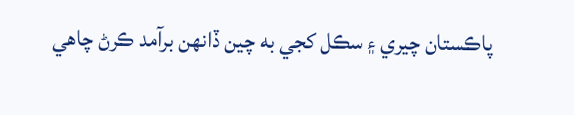پاڪستان چيري ۽ سڪل کجي به چين ڏانهن برآمد ڪرڻ چاهي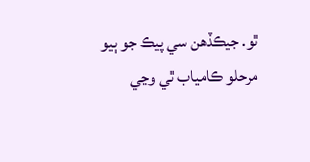ٿو. جيڪڏهن سي پيڪ جو ٻيو مرحلو ڪامياب ٿي وڃي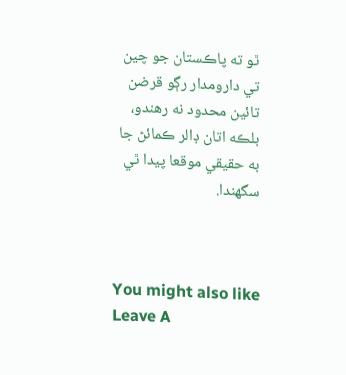ٿو ته پاڪستان جو چين تي دارومدار رڳو قرضن تائين محدود نه رهندو، بلڪه اتان ڊالر ڪمائڻ جا به حقيقي موقعا پيدا ٿي سگهندا.



You might also like
Leave A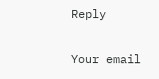Reply

Your email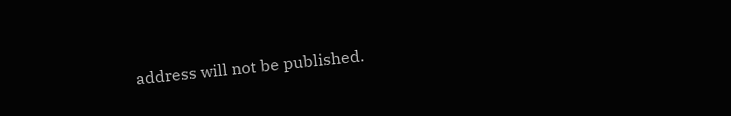address will not be published.